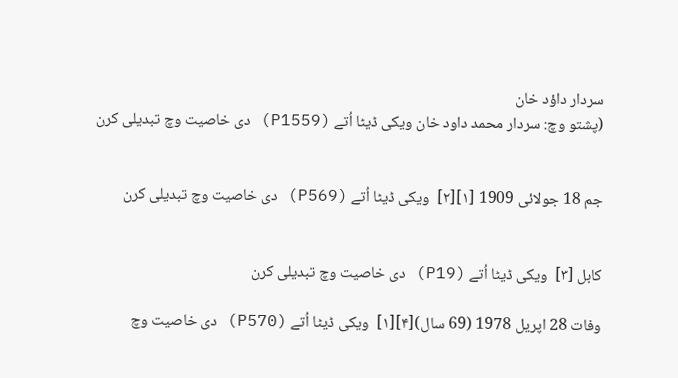سردار داؤد خان
(پشتو وچ: سردار محمد داود خان ویکی ڈیٹا اُتے (P1559) دی خاصیت وچ تبدیلی کرن


جم 18 جولائی 1909 [۱][۲]  ویکی ڈیٹا اُتے (P569) دی خاصیت وچ تبدیلی کرن


کابل [۳]  ویکی ڈیٹا اُتے (P19) دی خاصیت وچ تبدیلی کرن

وفات 28 اپریل 1978 (69 سال)[۴][۱]  ویکی ڈیٹا اُتے (P570) دی خاصیت وچ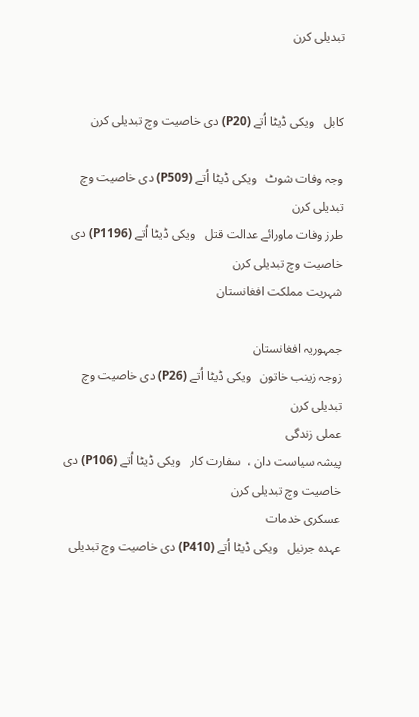تبدیلی کرن


کابل   ویکی ڈیٹا اُتے (P20) دی خاصیت وچ تبدیلی کرن

وجہ وفات شوٹ   ویکی ڈیٹا اُتے (P509) دی خاصیت وچ تبدیلی کرن
طرز وفات ماورائے عدالت قتل   ویکی ڈیٹا اُتے (P1196) دی خاصیت وچ تبدیلی کرن
شہریت مملکت افغانستان

جمہوریہ افغانستان
زوجہ زینب خاتون   ویکی ڈیٹا اُتے (P26) دی خاصیت وچ تبدیلی کرن
عملی زندگی
پیشہ سیاست دان ،  سفارت کار   ویکی ڈیٹا اُتے (P106) دی خاصیت وچ تبدیلی کرن
عسکری خدمات
عہدہ جرنیل   ویکی ڈیٹا اُتے (P410) دی خاصیت وچ تبدیلی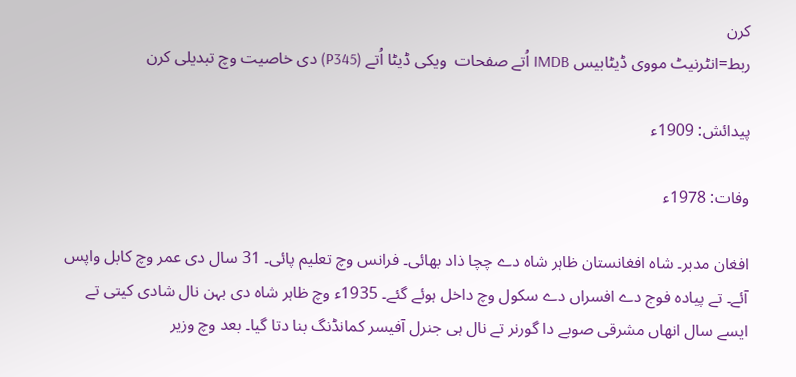کرن
ربط=انٹرنیٹ مووی ڈیٹابیس IMDB اُتے صفحات  ویکی ڈیٹا اُتے (P345) دی خاصیت وچ تبدیلی کرن

پیدائش: 1909ء

وفات: 1978ء

افغان مدبر۔ شاہ افغانستان ظاہر شاہ دے چچا ذاد بھائی۔ فرانس وچ تعلیم پائی۔ 31 سال دی عمر وچ کابل واپس آئے۔ تے پیادہ فوج دے افسراں دے سکول وچ داخل ہوئے گئے۔ 1935ء وچ ظاہر شاہ دی بہن نال شادی کيتی تے ايسے سال انھاں مشرقی صوبے دا گورنر تے نال ہی جنرل آفیسر کمانڈنگ بنا دتا گیا۔ بعد وچ وزیر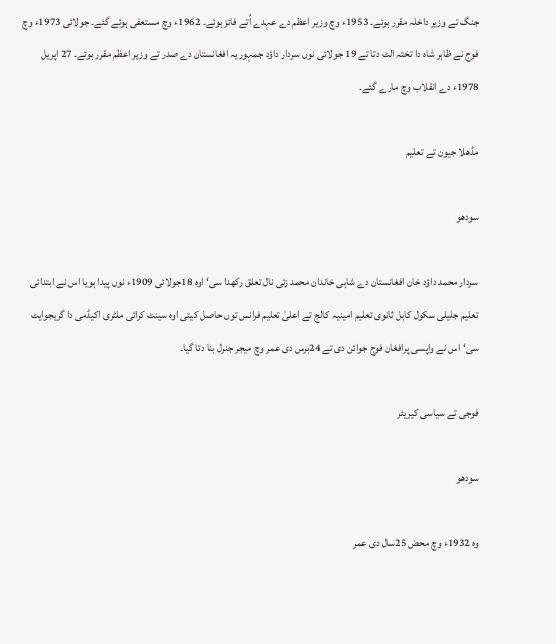جنگ تے وزیر داخلہ مقرر ہوئے۔ 1953ء وچ وزیر اعظم دے عہدے اُتے فائز ہوئے۔ 1962ء وچ مستعفی ہوئے گئے۔ جولائی 1973ء وچ فوج نے ظاہر شاہ دا تختہ الٹ دتا تے 19 جولائی نوں سردار داؤد جمہوریہ افغانستان دے صدر تے وزیر اعظم مقرر ہوئے۔ 27 اپریل 1978ء دے انقلاب وچ مارے گئے۔

مڈھلا جیون تے تعلیم

سودھو

سردار محمد داؤد خان افغانستان دے شاہی خاندان محمد زئی نال تعلق رکھدا سی‘ اوہ 18جولائی 1909ء نوں پیدا ہويا اس نے ابتدائی تعلیم جلیلی سکول کابل ثانوی تعلیم امینیہ کالج تے اعلیٰ تعلیم فرانس توں حاصل کيتی اوہ سینٹ کرائی ملٹری اکیڈمی دا گریجوایٹ سی‘اس نے واپسی پرافغان فوج جوائن دی تے 24برس دی عمر وچ میجر جنرل بنا دتا گیا۔

فوجی تے سیاسی کیریئر

سودھو

وہ 1932ء وچ محض 25سال دی عمر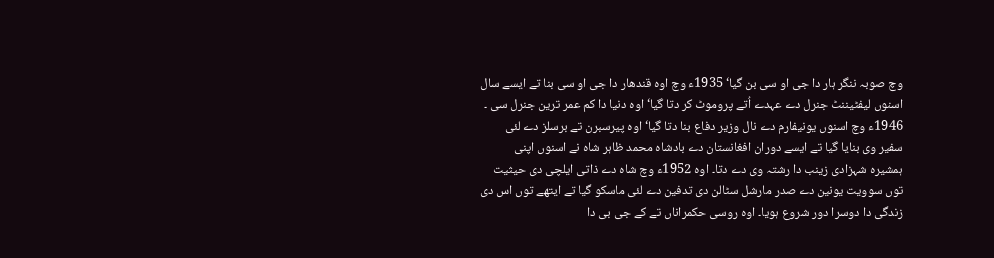وچ صوبہ ننگر ہار دا جی او سی بن گیا‘ 1935ء وچ اوہ قندھار دا جی او سی بنا تے ايسے سال اسنوں لیفٹیننٹ جنرل دے عہدے اُتے پروموٹ کر دتا گیا‘ اوہ دنیا دا کم عمر ترین جنرل سی ۔ 1946ء وچ اسنوں یونیفارم دے نال وزیر دفاع بنا دتا گیا‘ اوہ پیرسبرن تے برسلز دے لئی سفیر وی بنایا گیا تے ايسے دوران افغانستان دے بادشاہ محمد ظاہر شاہ نے اسنوں اپنی ہمشیرہ شہزادی زینب دا رشتہ وی دے دتا۔ اوہ 1952ء وچ شاہ دے ذاتی ایلچی دی حیثیت توں سوویت یونین دے صدر مارشل سٹالن دی تدفین دے لئی ماسکو گیا تے ایتھے توں اس دی زندگی دا دوسرا دور شروع ہويا۔ اوہ روسی حکمراناں تے کے جی بی دا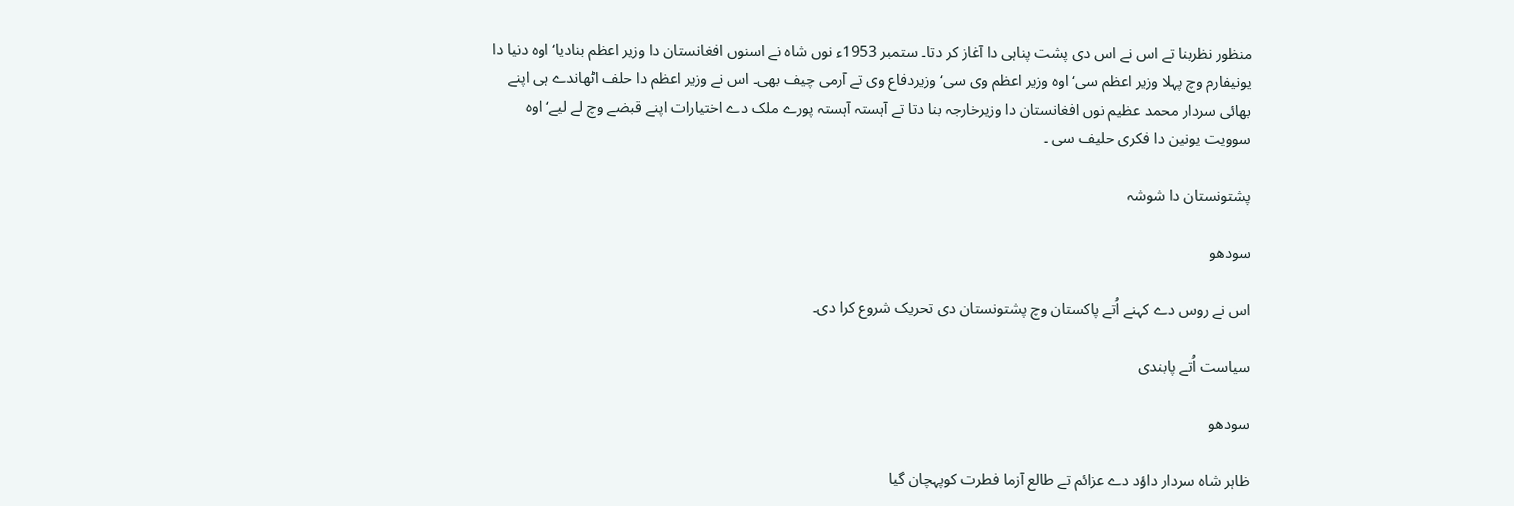منظور نظربنا تے اس نے اس دی پشت پناہی دا آغاز کر دتا۔ ستمبر 1953ء نوں شاہ نے اسنوں افغانستان دا وزیر اعظم بنادیا‘ اوہ دنیا دا یونیفارم وچ پہلا وزیر اعظم سی‘ اوہ وزیر اعظم وی سی‘ وزیردفاع وی تے آرمی چیف بھی۔ اس نے وزیر اعظم دا حلف اٹھاندے ہی اپنے بھائی سردار محمد عظیم نوں افغانستان دا وزیرخارجہ بنا دتا تے آہستہ آہستہ پورے ملک دے اختیارات اپنے قبضے وچ لے لیے‘ اوہ سوویت یونین دا فکری حلیف سی ۔

پشتونستان دا شوشہ

سودھو

اس نے روس دے کہنے اُتے پاکستان وچ پشتونستان دی تحریک شروع کرا دی۔

سیاست اُتے پابندی

سودھو

ظاہر شاہ سردار داؤد دے عزائم تے طالع آزما فطرت کوپہچان گیا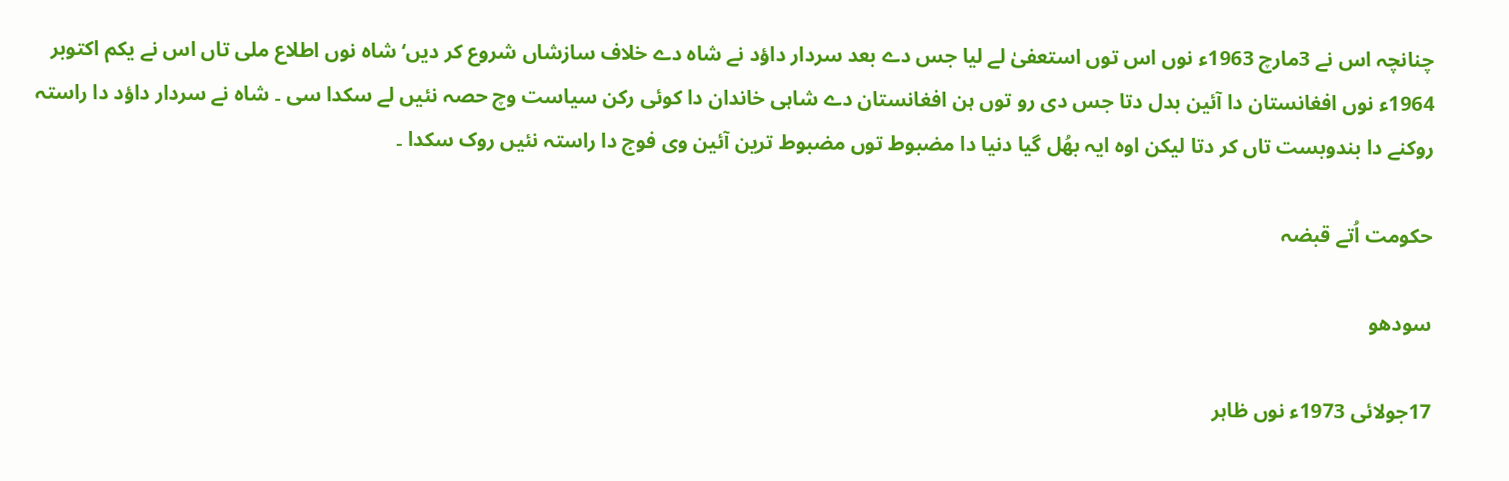چنانچہ اس نے 3مارچ 1963ء نوں اس توں استعفیٰ لے لیا جس دے بعد سردار داؤد نے شاہ دے خلاف سازشاں شروع کر دیں‘ شاہ نوں اطلاع ملی تاں اس نے یکم اکتوبر 1964ء نوں افغانستان دا آئین بدل دتا جس دی رو توں ہن افغانستان دے شاہی خاندان دا کوئی رکن سیاست وچ حصہ نئيں لے سکدا سی ۔ شاہ نے سردار داؤد دا راستہ روکنے دا بندوبست تاں کر دتا لیکن اوہ ایہ بھُل گیا دنیا دا مضبوط توں مضبوط ترین آئین وی فوج دا راستہ نئيں روک سکدا ۔

حکومت اُتے قبضہ

سودھو

17جولائی 1973ء نوں ظاہر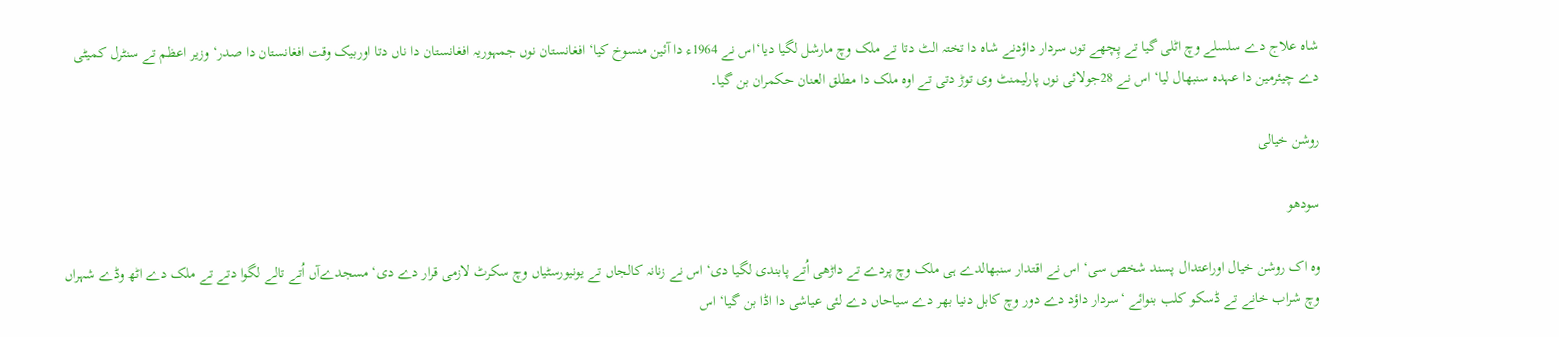شاہ علاج دے سلسلے وچ اٹلی گیا تے پِچھے توں سردار داؤدنے شاہ دا تختہ الٹ دتا تے ملک وچ مارشل لگیا دیا‘اس نے 1964ء دا آئین منسوخ کیا‘ افغانستان نوں جمہوریہ افغانستان دا ناں دتا اوربیک وقت افغانستان دا صدر‘ وزیر اعظم تے سنٹرل کمیٹی دے چیئرمین دا عہدہ سنبھال لیا‘ اس نے 28جولائی نوں پارلیمنٹ وی توڑ دتی تے اوہ ملک دا مطلق العنان حکمران بن گیا۔

روشن خیالی

سودھو

وہ اک روشن خیال اوراعتدال پسند شخص سی‘ اس نے اقتدار سنبھالدے ہی ملک وچ پردے تے داڑھی اُتے پابندی لگیا دی‘ اس نے زنانہ کالجاں تے یونیورسٹیاں وچ سکرٹ لازمی قرار دے دی‘ مسجدےآں اُتے تالے لگوا دتے تے ملک دے اٹھ وڈے شہراں وچ شراب خانے تے ڈسکو کلب بنوائے ‘سردار داؤد دے دور وچ کابل دنیا بھر دے سیاحاں دے لئی عیاشی دا اڈا بن گیا‘ اس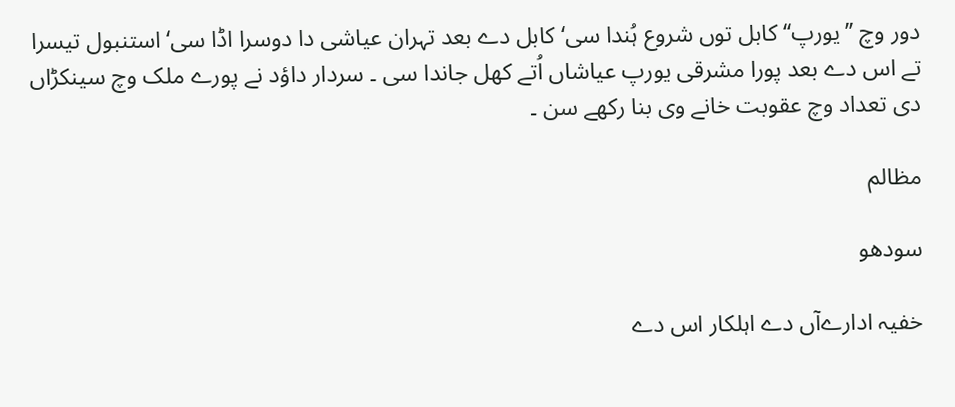دور وچ ’’یورپ‘‘ کابل توں شروع ہُندا سی‘ کابل دے بعد تہران عیاشی دا دوسرا اڈا سی‘استنبول تیسرا تے اس دے بعد پورا مشرقی یورپ عیاشاں اُتے کھل جاندا سی ۔ سردار داؤد نے پورے ملک وچ سینکڑاں دی تعداد وچ عقوبت خانے وی بنا رکھے سن ۔

مظالم

سودھو

خفیہ ادارےآں دے اہلکار اس دے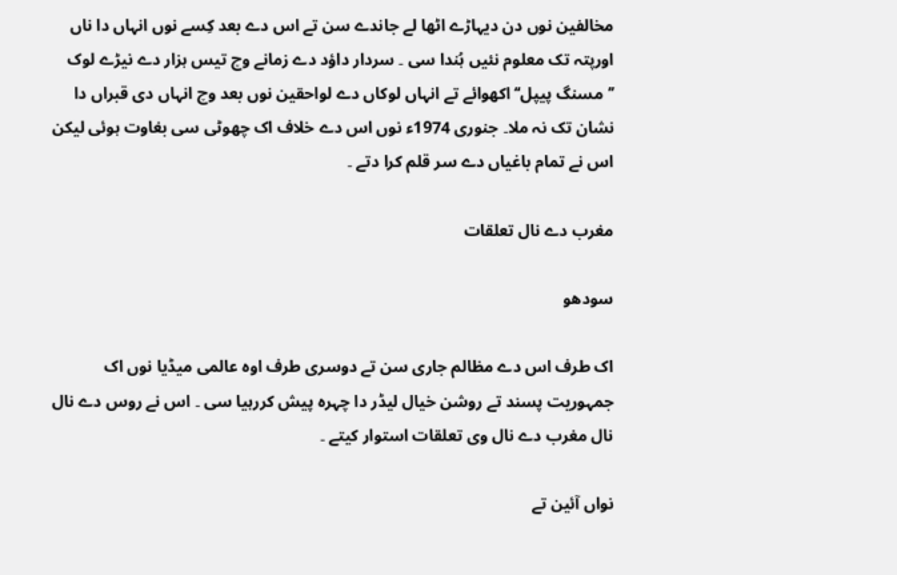مخالفین نوں دن دیہاڑے اٹھا لے جاندے سن تے اس دے بعد کِسے نوں انہاں دا ناں اورپتہ تک معلوم نئيں ہُندا سی ۔ سردار داؤد دے زمانے وچ تیس ہزار دے نیڑے لوک ’’مسنگ پیپل‘‘ اکھوائے تے انہاں لوکاں دے لواحقین نوں بعد وچ انہاں دی قبراں دا نشان تک نہ ملا۔ جنوری 1974ء نوں اس دے خلاف اک چھوٹی سی بغاوت ہوئی لیکن اس نے تمام باغیاں دے سر قلم کرا دتے ۔

مغرب دے نال تعلقات

سودھو

اک طرف اس دے مظالم جاری سن تے دوسری طرف اوہ عالمی میڈیا نوں اک جمہوریت پسند تے روشن خیال لیڈر دا چہرہ پیش کررہیا سی ۔ اس نے روس دے نال نال مغرب دے نال وی تعلقات استوار کیتے ۔

نواں آئین تے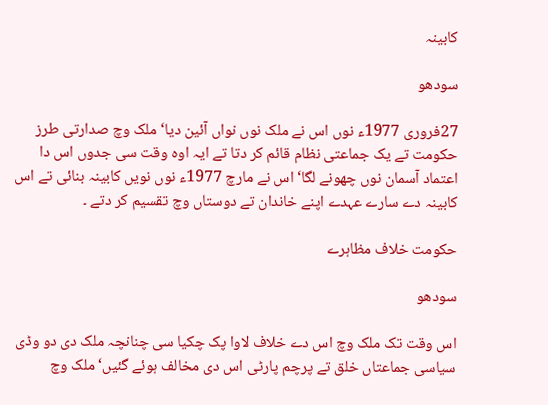کابینہ

سودھو

27فروری 1977ء نوں اس نے ملک نوں نواں آئین دیا‘ ملک وچ صدارتی طرز حکومت تے یک جماعتی نظام قائم کر دتا تے ایہ اوہ وقت سی جدوں اس دا اعتماد آسمان نوں چھونے لگا‘ اس نے مارچ 1977ء نوں نويں کابینہ بنائی تے اس کابینہ دے سارے عہدے اپنے خاندان تے دوستاں وچ تقسیم کر دتے ۔

حکومت خلاف مظاہرے

سودھو

اس وقت تک ملک وچ اس دے خلاف لاوا پک چکيا سی چنانچہ ملک دی دو وڈی سیاسی جماعتاں خلق تے پرچم پارٹی اس دی مخالف ہوئے گئیں‘ ملک وچ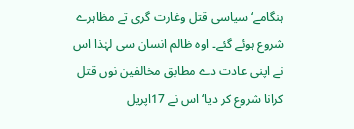ہنگامے‘ سیاسی قتل وغارت گری تے مظاہرے شروع ہوئے گئے۔ اوہ ظالم انسان سی لہٰذا اس نے اپنی عادت دے مطابق مخالفین نوں قتل کرانا شروع کر دیا‘ اس نے 17اپریل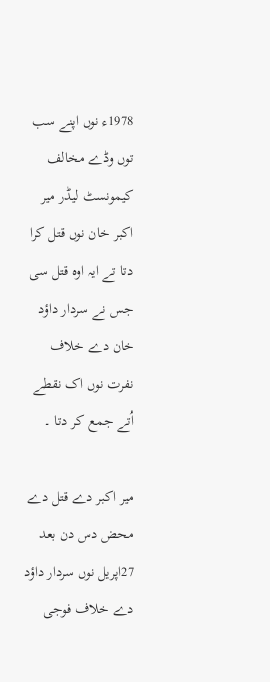1978ء نوں اپنے سب توں وڈے مخالف کیمونسٹ لیڈر میر اکبر خان نوں قتل کرا دتا تے ایہ اوہ قتل سی جس نے سردار داؤد خان دے خلاف نفرت نوں اک نقطے اُتے جمع کر دتا ۔

میر اکبر دے قتل دے محض دس دن بعد 27اپریل نوں سردار داؤد دے خلاف فوجی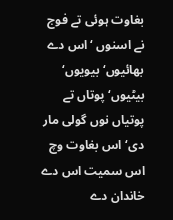بغاوت ہوئی تے فوج نے اسنوں ‘اس دے بھائیوں‘ بیویوں‘ بیٹیوں‘ پوتاں تے پوتیاں نوں گولی مار دی‘ اس بغاوت وچ اس سمیت اس دے خاندان دے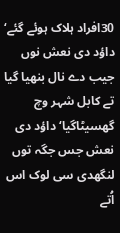30افراد ہلاک ہوئے گئے‘ داؤد دی نعش نوں جیب دے نال بنھیا گیا تے کابل شہر وچ گھسیٹاگیا‘داؤد دی نعش جس جگہ توں لنگھدی سی لوک اس اُتے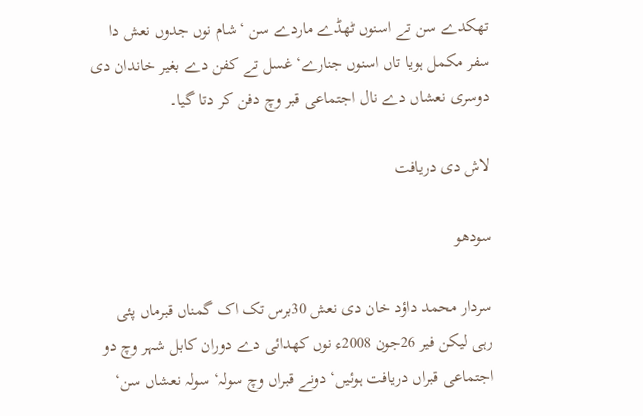تھکدے سن تے اسنوں ٹھڈے ماردے سن ‘شام نوں جدوں نعش دا سفر مکمل ہويا تاں اسنوں جنارے‘ غسل تے کفن دے بغیر خاندان دی دوسری نعشاں دے نال اجتماعی قبر وچ دفن کر دتا گیا۔

لاش دی دریافت

سودھو

سردار محمد داؤد خان دی نعش 30برس تک اک گمناں قبرماں پئی رہی لیکن فیر 26جون 2008ء نوں کھدائی دے دوران کابل شہر وچ دو اجتماعی قبراں دریافت ہوئیں‘ دونے قبراں وچ سولہ‘ سولہ نعشاں سن‘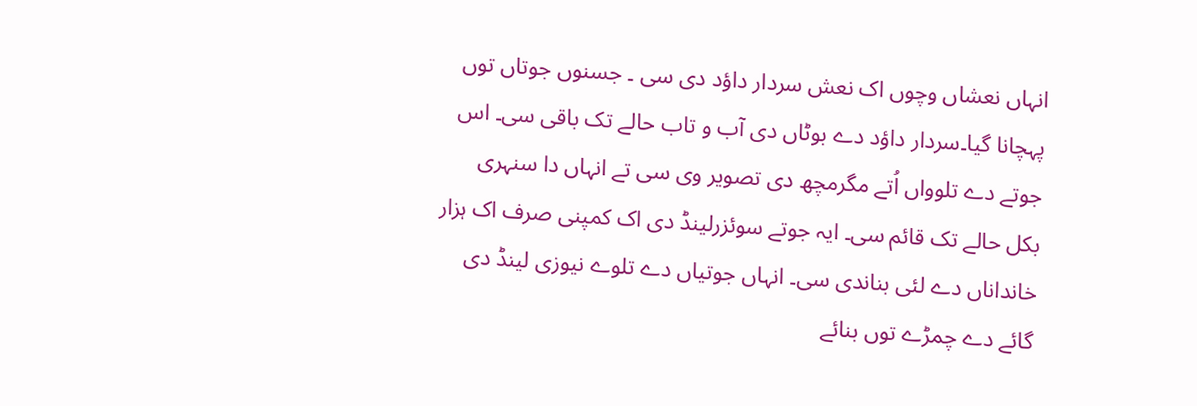انہاں نعشاں وچوں اک نعش سردار داؤد دی سی ۔ جسنوں جوتاں توں پہچانا گیا۔سردار داؤد دے بوٹاں دی آب و تاب حالے تک باقی سی۔ اس جوتے دے تلوواں اُتے مگرمچھ دی تصویر وی سی تے انہاں دا سنہری بکل حالے تک قائم سی۔ ایہ جوتے سوئزرلینڈ دی اک کمپنی صرف اک ہزار خانداناں دے لئی بناندی سی۔ انہاں جوتیاں دے تلوے نیوزی لینڈ دی گائے دے چمڑے توں بنائے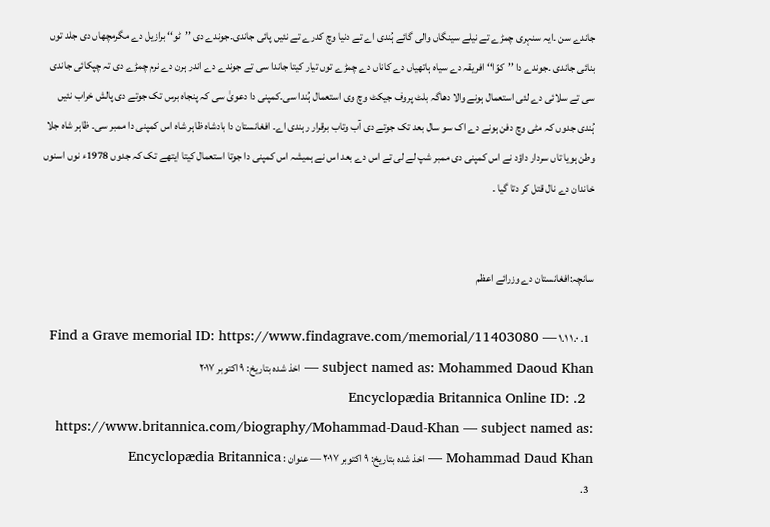جاندے سن ۔ایہ سنہری چمڑے تے نیلے سینگاں والی گائے ہُندی اے تے دنیا وچ کدرے تے نئيں پائی جاندی۔جوندے دی ’’ٹو‘‘ برازیل دے مگرمچھاں دی جلد توں بنائی جاندی ۔جوندے دا ’’کوّا‘‘ افریقہ دے سیاہ ہاتھیاں دے کاناں دے چمڑے توں تیار کيتا جاندا سی تے جوندے دے اندر ہرن دے نرم چمڑے دی تہ چپکائی جاندی سی تے سلائی دے لئی استعمال ہونے والا دھاگہ بلٹ پروف جیکٹ وچ وی استعمال ہُندا سی۔کمپنی دا دعویٰ سی کہ پنجاہ برس تک جوتے دی پالش خراب نئيں ہُندی جدوں کہ مٹی وچ دفن ہونے دے اک سو سال بعد تک جوتے دی آب وتاب برقرار رہندی اے۔ افغانستان دا بادشاہ ظاہر شاہ اس کمپنی دا ممبر سی۔ ظاہر شاہ جلا وطن ہويا تاں سردار داؤد نے اس کمپنی دی ممبر شپ لے لی تے اس دے بعد اس نے ہمیشہ اس کمپنی دا جوتا استعمال کيتا ایتھے تک کہ جدوں 1978ء نوں اسنوں خاندان دے نال قتل کر دتا گیا ۔


سانچہ:افغانستان دے وزرائے اعظم

  1. ۱.۰ ۱.۱ Find a Grave memorial ID: https://www.findagrave.com/memorial/11403080 — subject named as: Mohammed Daoud Khan — اخذ شدہ بتاریخ: ۹ اکتوبر ۲۰۱۷
  2. Encyclopædia Britannica Online ID: https://www.britannica.com/biography/Mohammad-Daud-Khan — subject named as: Mohammad Daud Khan — اخذ شدہ بتاریخ: ۹ اکتوبر ۲۰۱۷ — عنوان : Encyclopædia Britannica
  3.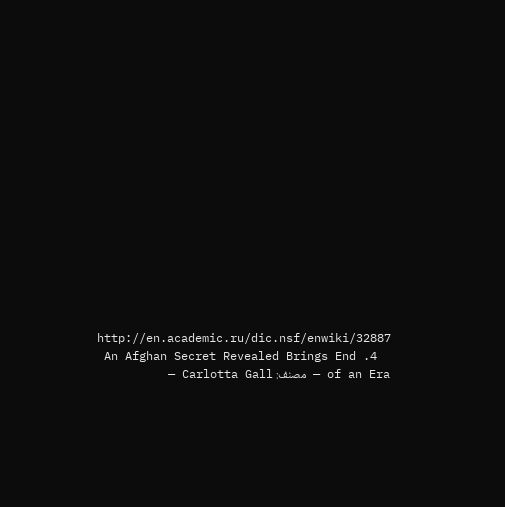http://en.academic.ru/dic.nsf/enwiki/32887
  4. An Afghan Secret Revealed Brings End of an Era — مصنف: Carlotta Gall —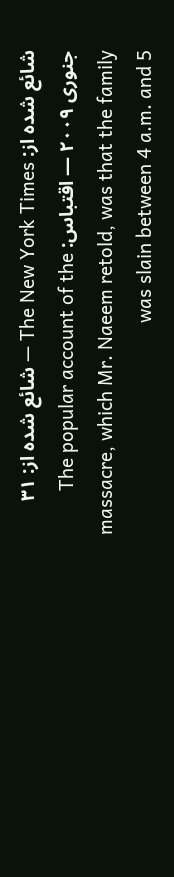شائع شدہ از: The New York Times — شائع شدہ از: ۳۱ جنوری ۲۰۰۹ — اقتباس: The popular account of the massacre, which Mr. Naeem retold, was that the family was slain between 4 a.m. and 5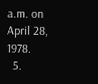a.m. on April 28, 1978.
  5.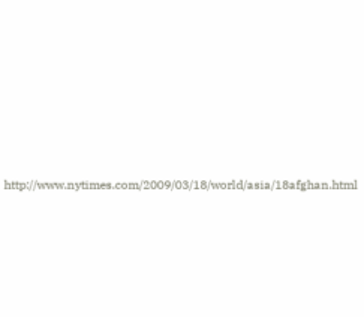http://www.nytimes.com/2009/03/18/world/asia/18afghan.html